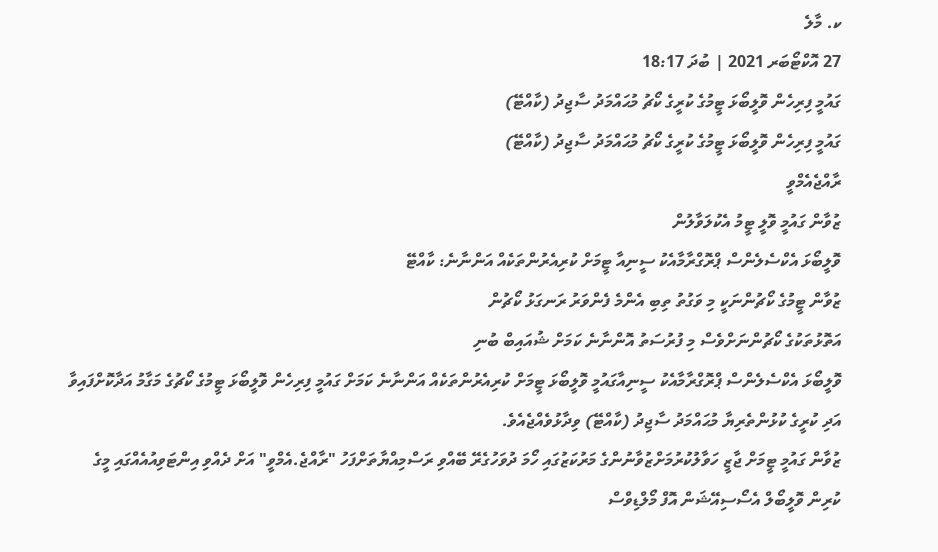ކ. މާލެ
27 އޮކްޓޯބަރ 2021 | ބުދަ 18:17
ގައުމީ ފިރިހެން ވޮލީބޯޅަ ޓީމުގެ ކުރީގެ ކޯޗު މުޙައްމަދު ސާޖިދު (ކާއްޓޭ)
ގައުމީ ފިރިހެން ވޮލީބޯޅަ ޓީމުގެ ކުރީގެ ކޯޗު މުޙައްމަދު ސާޖިދު (ކާއްޓޭ)
ރާއްޖެއެމްވީ
ޒުވާން ގައުމީ ވޮލީ ޓީމު އެކުލަވާލުން
ވޮލީބޯޅަ އެކްސެލެންސް ޕްރޮގްރާމާއެކު ސީނިއާ ޓީމަށް ކުރިއެރުންތަކެއް އަންނާނެ: ކާއްޓޭ
ޒުވާން ޓީމުގެ ކޯޗުންނަކީ މި ވަގުތު ތިބި އެންމެ ފެންވަރު ރަނގަޅު ކޯޗުން
އަތޮޅުތަކުގެ ކޯޗުންނަށްވެސް މި ފުރުސަތު އޮންނާނެ ކަމަށް ޝުއައިބް ބުނި
ވޮލީބޯޅަ އެކްސެލެންސް ޕްރޮގްރާމާއެކު ސީނިއާގައުމީ ވޮލީބޯޅަ ޓީމަށް ކުރިއެރުންތަކެއް އަންނާނެ ކަމަށް ގައުމީ ފިރިހެން ވޮލީބޯޅަ ޓީމުގެ ކޯޗުގެ މަގާމު އަދާކޮށްފައިވާ އަދި ކުރީގެ ކުޅުންތެރިޔާ މުޙައްމަދު ސާޖިދު (ކާއްޓޭ) ވިދާޅުވެއްޖެއެވެ.
ޒުވާން ގައުމީ ޓީމަށް ޖާޒީ ހަވާލުކުރުމަށްޒުވާނުންގެ މަރުކަޒުގައި ހޯމަ ދުވަހުގެރޭ ބޭއްވި ރަސްމިއްޔާތަށްފަހު "ރާއްޖެ.އެމްވީ" އަށް ދެއްވި އިންޓަވިއުއެއްގައި މީގެ ކުރިން ވޮލީބޯލް އެސޯސިއޭޝަން އޮފް މޯލްޑިވްސް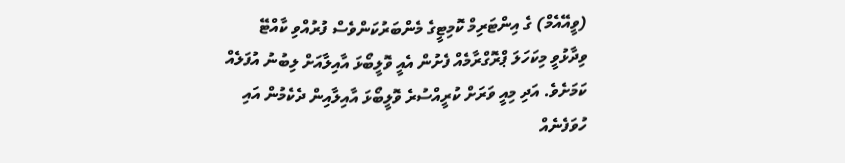(ވީއޭއެމް) ގެ އިންޓަރިމް ކޮމިޓީގެ މެންބަރުކަންވެސް ފުރުއްވި ކާއްޓޭ ވިދާޅުވީ މިކަހަލަ ޕްރޮގްރާމެއް ފެށުން އެއީ ވޮލީބޯޅަ އާއިލާއަށް ލިބުނު އުފަލެއް ކަމަށެވެ. އަދި މިއީ ވަރަށް ކުރީއްސުރެ ވޮލީބޯޅަ އާއިލާއިން ދެކެމުން އައި ހުވަފެނެއް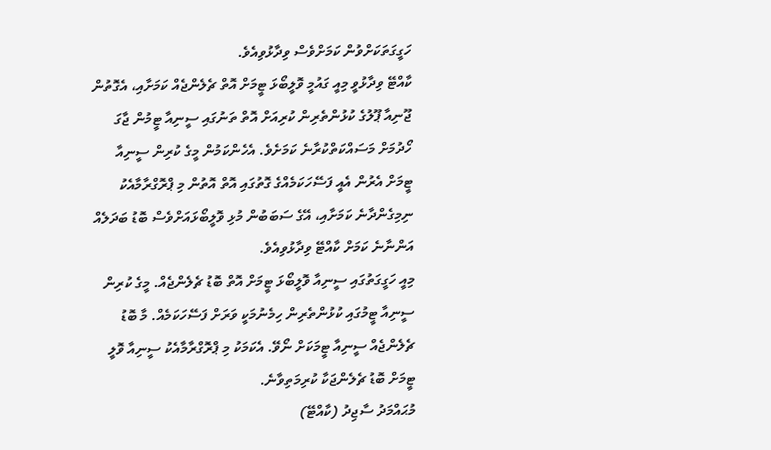ހަގީގަތަކަށްވުން ކަމަށްވެސް ވިދާޅުވިއެވެ.
ކާއްޓޭ ވިދާޅުވީ މިއީ ގައުމީ ވޮލީބޯޅަ ޓީމަށް އޮތް ޗެލެންޖެއް ކަމަށާއި، އެގޮތުން ޖޫނިއާ ޕޫލުގެ ކުޅުންތެރިން ކުރިއަށް އޮތް ތަނުގައި ސީނިއާ ޓީމުން ޖާގަ ހޯދުމަށް މަސައްކަތްކުރާނެ ކަމަށެވެ. އެހެންކަމުން މީގެ ކުރިން ސީނިއާ ޓީމަށް އެރުން އެއީ ފަސޭހަކަމެއްގެ ގޮތުގައި އޮތް އޮތުން މި ޕްރޮގްރާމާއެކު ނިމިގެންދާނެ ކަމަށާއި، އޭގެ ސަބަބުން މުޅި ވޮލީބޯޅައަށްވެސް ބޮޑު ބަދަލެއް އަންނާނެ ކަމަށް ކާއްޓޭ ވިދާޅުވިއެވެ.
މިއީ ހަގީގަތުގައި ސީނިއާ ވޮލީބޯޅަ ޓީމަށް އޮތް ބޮޑު ޗެލެންޖެއް. މީގެ ކުރިން ސީނިއާ ޓީމުގައި ކުޅުންތެރިން ހިމެނުމަކީ ވަރަށް ފަސޭހަކަމެއް. މާ ބޮޑު ޗެލެންޖެއް ސީނިއާ ޓީމަކަށް ނޯވޭ. އެކަމަކު މި ޕްރޮގްރާމާއެކު ސީނިއާ ވޮލީ ޓީމަށް ބޮޑު ޗެލެންޖަކާ ކުރިމަތިވާނެ.
މުޙައްމަދު ސާޖިދު (ކާއްޓޭ)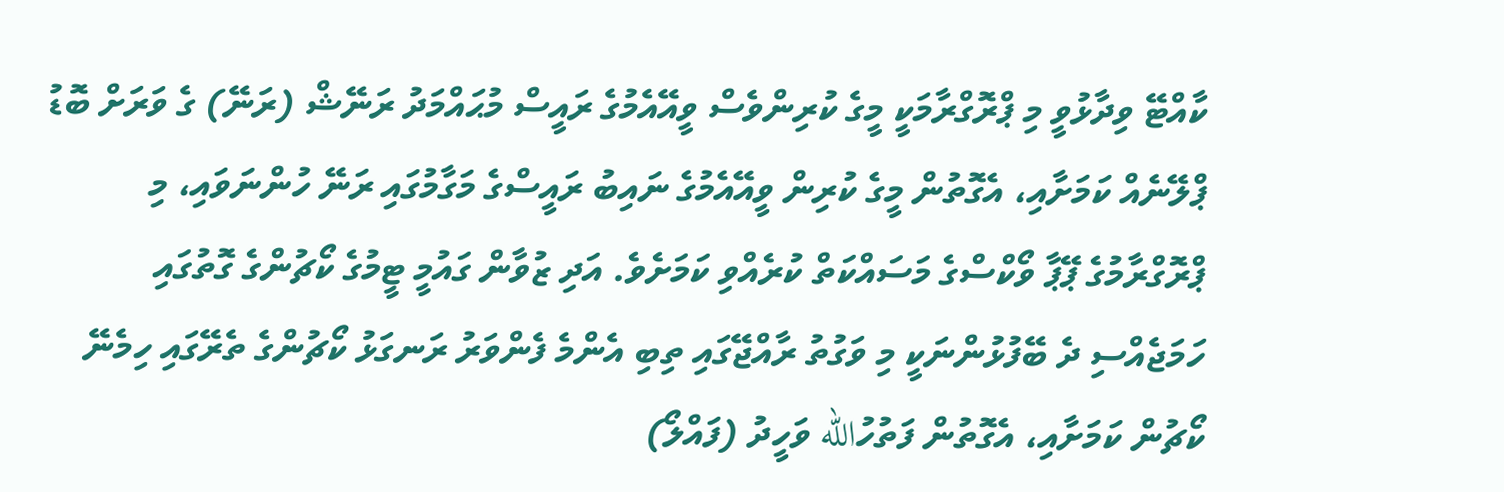ކާއްޓޭ ވިދާޅުވީ މި ޕްރޮގްރާމަކީ މީގެ ކުރިންވެސް ވީއޭއެމުގެ ރައީސް މުޙައްމަދު ރަނޭޝް (ރަނޭ) ގެ ވަރަށް ބޮޑު ޕްލޭނެއް ކަމަށާއި، އެގޮތުން މީގެ ކުރިން ވީއޭއެމުގެ ނައިބު ރައީސްގެ މަގާމުގައި ރަނޭ ހުންނަވައި، މި ޕްރޮގްރާމުގެ ޕޭޕާ ވޯކްސްގެ މަސައްކަތް ކުރެއްވި ކަމަށެވެ. އަދި ޒުވާން ގައުމީ ޓީމުގެ ކޯޗުންގެ ގޮތުގައި ހަމަޖެއްސި ދެ ބޭފުޅުންނަކީ މި ވަގުތު ރާއްޖޭގައި ތިބި އެންމެ ފެންވަރު ރަނގަޅު ކޯޗުންގެ ތެރޭގައި ހިމެނޭ ކޯޗުން ކަމަށާއި، އެގޮތުން ފަތުހުالله ވަހީދު (ފައްލޯ)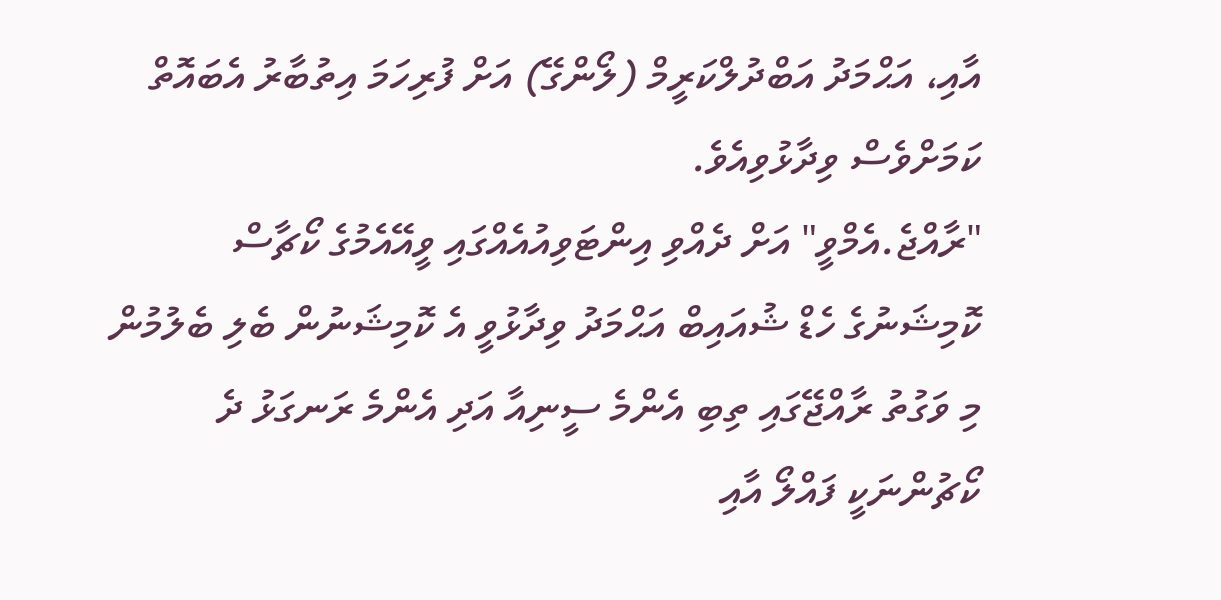އާއި، އަޙްމަދު އަބްދުލްކަރީމް (ލޯންގޭ) އަށް ފުރިހަމަ އިތުބާރު އެބައޮތް ކަމަށްވެސް ވިދާޅުވިއެވެ.
"ރާއްޖެ.އެމްވީ" އަށް ދެއްވި އިންޓަވިއުއެއްގައި ވީއޭއެމުގެ ކޯޗާސް ކޮމިޝަނުގެ ހެޑް ޝުއައިބް އަޙްމަދު ވިދާޅުވީ އެ ކޮމިޝަނުން ބެލި ބެލުމުން މި ވަގުތު ރާއްޖޭގައި ތިބި އެންމެ ސީނިއާ އަދި އެންމެ ރަނގަޅު ދެ ކޯޗުންނަކީ ފައްލޯ އާއި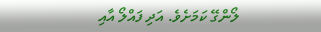ލޯންގޭ ކަމަށެވެ. އަދި ފައްލޯ އާއި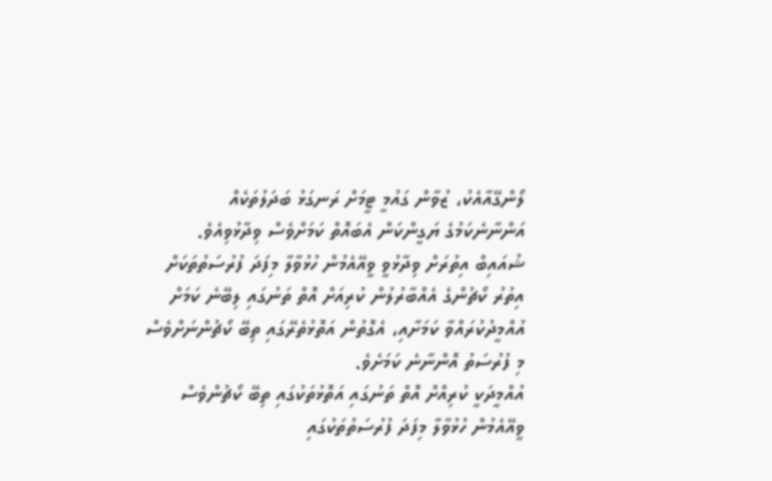ލޯންގޭއާއެކު، ޒުވާން ގައުމީ ޓީމަށް ރަނގަޅު ބަދަލުތަކެއް އަންނާނެކަމުގެ ޔަގީންކަން އެބައޮތް ކަމަށްވެސް ވިދާޅުވިއެވެ.
ޝުއައިބް އިތުރަށް ވިދާޅުވީ ވީއޭއެމުން ހުޅުވާލާ މިފަދަ ފުރުސަތުތަކަށް އިތުރު ކޯޗުންގެ އެއްބާރުލުން ކުރިއަށް އޮތް ތަނުގައި ލިބޭނެ ކަމަށް އުއްމީދުކުރައްވާ ކަމަށާއި، އެގޮތުން އަތޮޅުތެރޭގައި ތިބޭ ކޯޗުންނަށްވެސް މި ފުރުސަތު އޮންނާނެ ކަމަށެވެ.
އުއްމީދަކީ ކުރިއްށް އޮތް ތަނުގައި އަތޮޅުތަކުގައި ތިބޭ ކޯޗުންވެސް ވީއޭއެމުން ހުޅުވާލާ މިފަދަ ފުރުސަތުތަކުގައި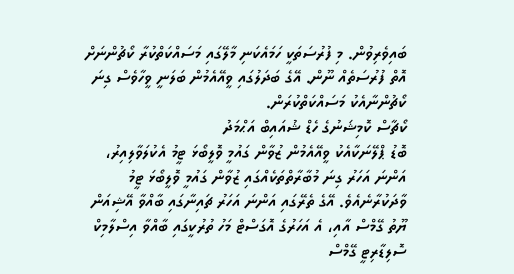ބައިވެރިވުން. މި ފުރުސަތަކީ ހަމައެކަނި މާލޭގައި މަސައްކަތްކުރާ ކޯޗުންނަށް އޮތް ފުރުސަތެއް ނޫން. އޭގެ ބަދަލުގައި ވީއޭއެމުން ބަލަނީ ވީހާވެސް ގިނަ ކޯޗުންނާއެކު މަސައްކަތްކުރަން.
ކޯޗާސް ކޮމިޝަނުގެ ހެޑް ޝުއައިބް އަޙްމަދު
ބޮޑު ޕްލޭނަކާއެކު ވީއޭއެމުން ޒުވާން ގައުމީ ވޮލީބޯޅަ ޓީމު އެކުލަވާލިއިރު، އަންނަ އަހަރު ގިނަ މުބާރާތްތަކެއްގައި ޒުވާން ގައުމީ ވޮލީބޯޅަ ޓީމު ވާދަކުރާނެއެވެ. އޭގެ ތެރޭގައި އަންނަ އަހަރު ޗައިނާގައި ބާއްވާ އޭޝިއަން ޔޫތު ގޭމްސް އާއި، އެ އަހަރުގެ އޮގަސްޓް މަހު ތުރުކީގައި ބާއްވާ އިސްލާމިކް ސޮލިޑާރިޓީ ގޭމްސް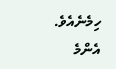ހިމެނެއެވެ.
އެންމެ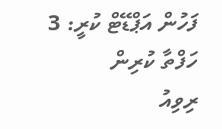ފަހުން އަޕްޑޭޓް ކުރީ: 3 ހަފްތާ ކުރިން
ރިވިއު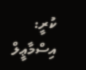ކުރީ: އިސްމާޢީލް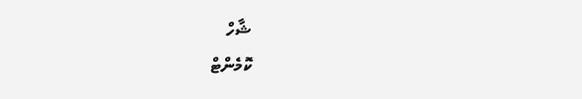ޝާހް
ކޮމެންޓް